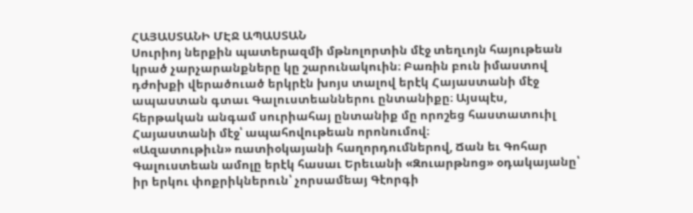ՀԱՅԱՍՏԱՆԻ ՄԷՋ ԱՊԱՍՏԱՆ
Սուրիոյ ներքին պատերազմի մթնոլորտին մէջ տեղւոյն հայութեան կրած չարչարանքները կը շարունակուին։ Բառին բուն իմաստով դժոխքի վերածուած երկրէն խոյս տալով երէկ Հայաստանի մէջ ապաստան գտաւ Գալուստեաններու ընտանիքը։ Այսպէս, հերթական անգամ սուրիահայ ընտանիք մը որոշեց հաստատուիլ Հայաստանի մէջ՝ ապահովութեան որոնումով։
«Ազատութիւն» ռատիօկայանի հաղորդումներով, Ճան եւ Գոհար Գալուստեան ամոլը երէկ հասաւ Երեւանի «Զուարթնոց» օդակայանը՝ իր երկու փոքրիկներուն՝ չորսամեայ Գէորգի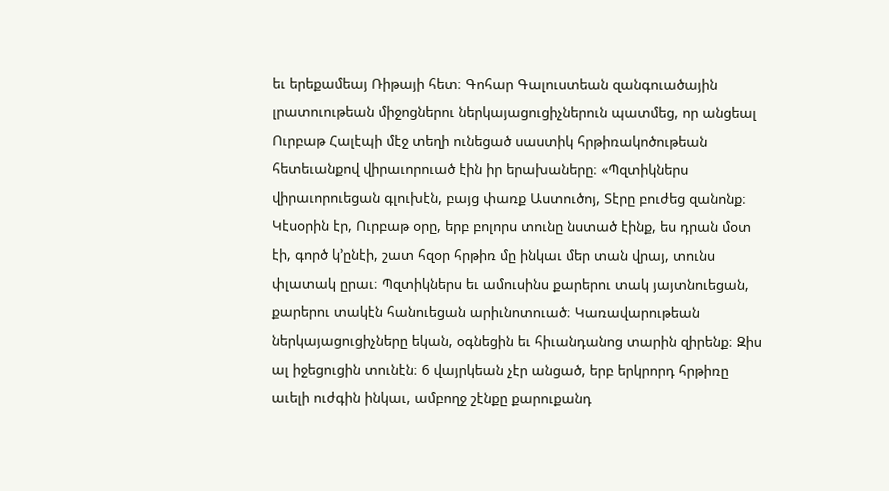եւ երեքամեայ Ռիթայի հետ։ Գոհար Գալուստեան զանգուածային լրատուութեան միջոցներու ներկայացուցիչներուն պատմեց, որ անցեալ Ուրբաթ Հալէպի մէջ տեղի ունեցած սաստիկ հրթիռակոծութեան հետեւանքով վիրաւորուած էին իր երախաները։ «Պզտիկներս վիրաւորուեցան գլուխէն, բայց փառք Աստուծոյ, Տէրը բուժեց զանոնք։ Կէսօրին էր, Ուրբաթ օրը, երբ բոլորս տունը նստած էինք, ես դրան մօտ էի, գործ կ՚ընէի, շատ հզօր հրթիռ մը ինկաւ մեր տան վրայ, տունս փլատակ ըրաւ։ Պզտիկներս եւ ամուսինս քարերու տակ յայտնուեցան, քարերու տակէն հանուեցան արիւնոտուած։ Կառավարութեան ներկայացուցիչները եկան, օգնեցին եւ հիւանդանոց տարին զիրենք։ Զիս ալ իջեցուցին տունէն։ 6 վայրկեան չէր անցած, երբ երկրորդ հրթիռը աւելի ուժգին ինկաւ, ամբողջ շէնքը քարուքանդ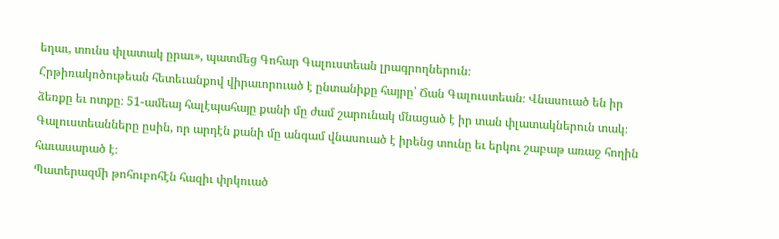եղաւ, տունս փլատակ ըրաւ», պատմեց Գոհար Գալուստեան լրագրողներուն։
Հրթիռակոծութեան հետեւանքով վիրաւորուած է ընտանիքը հայրը՝ Ճան Գալուստեան։ Վնասուած են իր ձեռքը եւ ոտքը։ 51-ամեայ հալէպահայը քանի մը ժամ շարունակ մնացած է իր տան փլատակներուն տակ։ Գալուստեանները ըսին, որ արդէն քանի մը անգամ վնասուած է իրենց տունը եւ երկու շաբաթ առաջ հողին հաւասարած է։
Պատերազմի թոհուբոհէն հազիւ փրկուած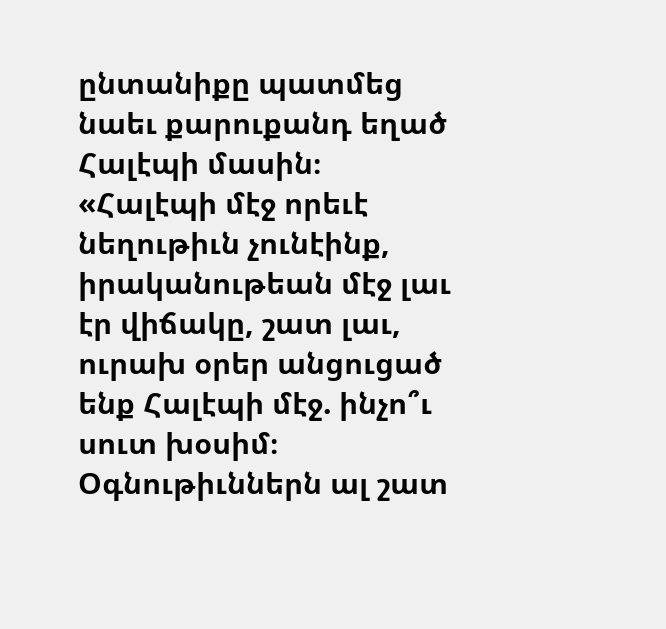ընտանիքը պատմեց նաեւ քարուքանդ եղած Հալէպի մասին։ «Հալէպի մէջ որեւէ նեղութիւն չունէինք, իրականութեան մէջ լաւ էր վիճակը, շատ լաւ, ուրախ օրեր անցուցած ենք Հալէպի մէջ. ինչո՞ւ սուտ խօսիմ։ Օգնութիւններն ալ շատ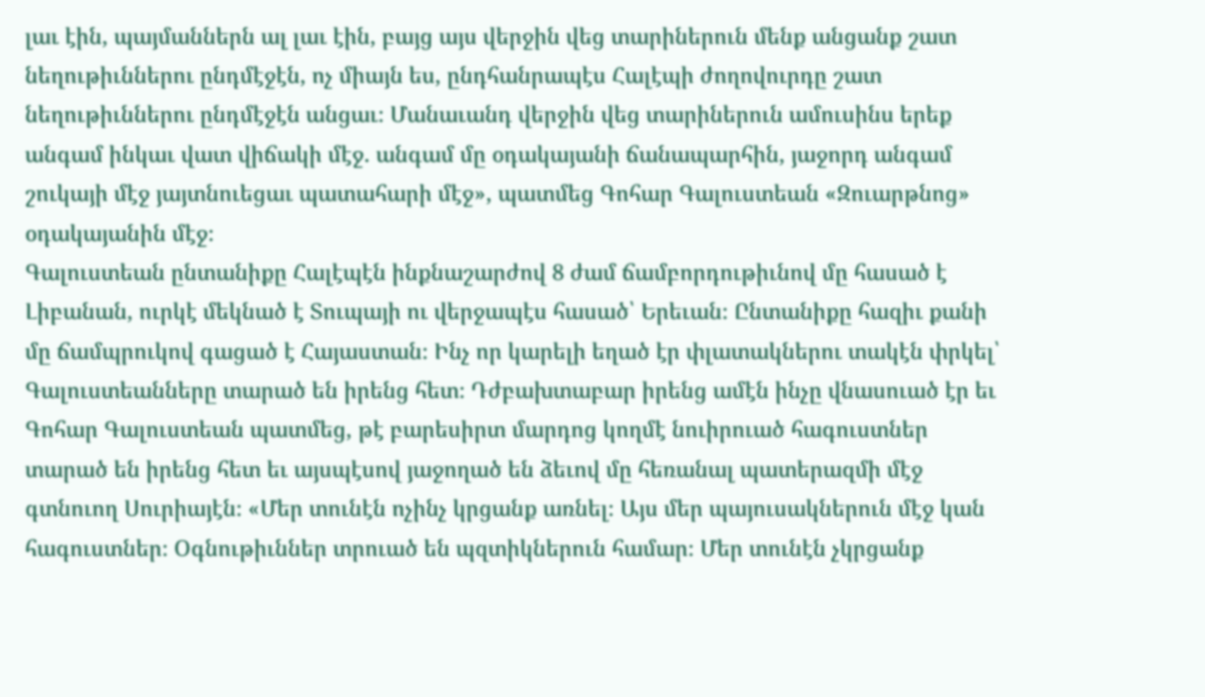լաւ էին, պայմաններն ալ լաւ էին, բայց այս վերջին վեց տարիներուն մենք անցանք շատ նեղութիւններու ընդմէջէն, ոչ միայն ես, ընդհանրապէս Հալէպի ժողովուրդը շատ նեղութիւններու ընդմէջէն անցաւ։ Մանաւանդ վերջին վեց տարիներուն ամուսինս երեք անգամ ինկաւ վատ վիճակի մէջ. անգամ մը օդակայանի ճանապարհին, յաջորդ անգամ շուկայի մէջ յայտնուեցաւ պատահարի մէջ», պատմեց Գոհար Գալուստեան «Զուարթնոց» օդակայանին մէջ։
Գալուստեան ընտանիքը Հալէպէն ինքնաշարժով 8 ժամ ճամբորդութիւնով մը հասած է Լիբանան, ուրկէ մեկնած է Տուպայի ու վերջապէս հասած՝ Երեւան։ Ընտանիքը հազիւ քանի մը ճամպրուկով գացած է Հայաստան։ Ինչ որ կարելի եղած էր փլատակներու տակէն փրկել՝ Գալուստեանները տարած են իրենց հետ։ Դժբախտաբար իրենց ամէն ինչը վնասուած էր եւ Գոհար Գալուստեան պատմեց, թէ բարեսիրտ մարդոց կողմէ նուիրուած հագուստներ տարած են իրենց հետ եւ այսպէսով յաջողած են ձեւով մը հեռանալ պատերազմի մէջ գտնուող Սուրիայէն։ «Մեր տունէն ոչինչ կրցանք առնել։ Այս մեր պայուսակներուն մէջ կան հագուստներ։ Օգնութիւններ տրուած են պզտիկներուն համար։ Մեր տունէն չկրցանք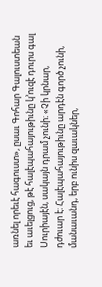առնել որեւէ հագուստ», ըսաւ Գոհար Գալուստեան եւ աւելցուց, թէ հալէպահայութիւնը կ՚ուզէ դուրս գալ Սուրիայէն, սակայն դրամ չունի։ «Չի կրնար, դժուար է։ Հալէպահայութիւնը արդէն գործ չունի, մանաւանդ, երբ ունիս զաւակներ,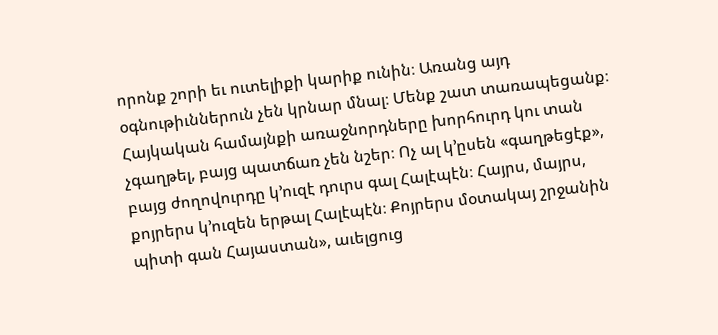որոնք շորի եւ ուտելիքի կարիք ունին։ Առանց այդ օգնութիւններուն չեն կրնար մնալ։ Մենք շատ տառապեցանք։ Հայկական համայնքի առաջնորդները խորհուրդ կու տան չգաղթել, բայց պատճառ չեն նշեր։ Ոչ ալ կ՚ըսեն «գաղթեցէք», բայց ժողովուրդը կ՚ուզէ դուրս գալ Հալէպէն։ Հայրս, մայրս, քոյրերս կ՚ուզեն երթալ Հալէպէն։ Քոյրերս մօտակայ շրջանին պիտի գան Հայաստան», աւելցուց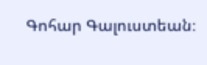Գոհար Գալուստեան։